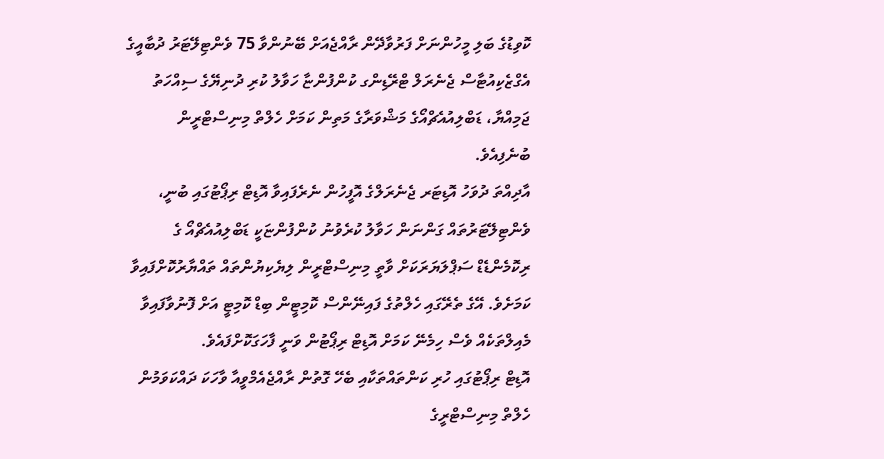ކޮވިޑުގެ ބަލި މީހުންނަށް ފަރުވާދޭން ރާއްޖެއަށް ބޭނުންވާ 75 ވެންޓިލޭޓަރު ދުބާއީގެ އެގްޒެކިއުޓާސް ޖެނެރަލް ޓްރޭޑިންގ ކުންފުންޏާ ހަވާލު ކުރި ދުނިޔޭގެ ސިއްހަތު ޖަމިއްޔާ، ޑަބްލިއުއެޗްއޯގެ މަޝްވަރާގެ މަތިން ކަމަށް ހެލްތް މިނިސްޓްރީން ބުނެފިއެވެ.
އާދިއްތަ ދުވަހު އޮޑިޓަރ ޖެނެރަލްގެ އޮފީހުން ނެރެފައިވާ އޮޑިޓް ރިޕޯޓުގައި ބުނީ، ވެންޓިލޭޓަރުތައް ގަންނަން ހަވާލު ކުރެވުނު ކުންފުންޏަކީ ޑަބްލިއުއެޗްއޯ ގެ ރިކޮމެންޑެޑް ސަޕްލަޔަރަކަށް ވާތީ މިނިސްޓްރީން ލިޔެކިޔުންތައް ތައްޔާރުކޮށްފައިވާ ކަމަށެވެ. އޭގެ ތެރޭގައި ހެލްތުގެ ފައިނޭންސް ކޮމިޓީން ބިޑް ކޮމިޓީ އަށް ފޮނުވާފައިވާ މެއިލްތަކެއް ވެސް ހިމެނޭ ކަމަށް އޮޑިޓް ރިޕޯޓުން ވަނީ ފާހަގަކޮށްފައެވެ.
އޮޑިޓް ރިޕޯޓުގައި ހުރި ކަންތައްތަކާއި ބެހޭ ގޮތުން ރާއްޖެއެމްވީއާ ވާހަކަ ދައްކަވަމުން ހެލްތް މިނިސްޓްރީގެ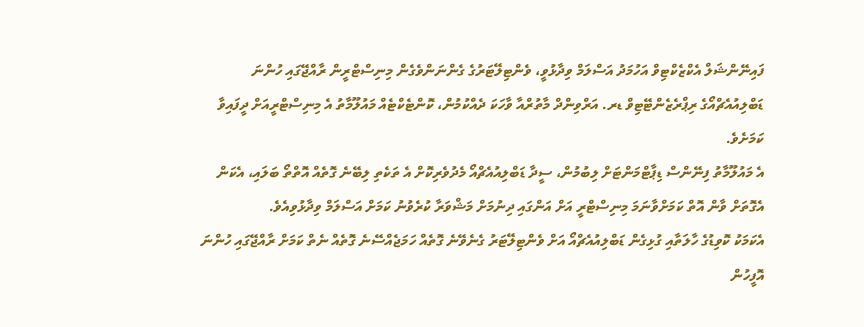ފައިނޭންޝަލް އެކްޒެކްޓިވް އަހުމަދު އަސްލަމް ވިދާޅުވީ، ވެންޓިލޭޓަރުގެ ގެންނަންވެގެން މިނިސްޓްރީން ރާއްޖޭގައި ހުންނަ ޑަބްލިއުއެޗްއޯގެ ރިޕްރެޒެންޓޭޓިވް ޑރ. އަރްވިންދް މާތުރްއާ ވާހަކަ ދެއްކުމުން، ކޮންޓެކްޓެއް މައުލޫމާތު އެ މިނިސްޓްރީއަށް ދީފައިވާ ކަމަށެވެ.
އެ މައުލޫމާތު ފިނޭންސް ޑިޕާޓްމަންޓަށް ލިބުމުން، ސީދާ ޑަބްލިއުއެޗްއޯ މެދުވެރިކޮށް އެ ތަކެތި ލިބޭނެ ގޮތެއް އޮތްތޯ ބަލައި، އެކަން އެގޮތަށް ވާން އޮތް ކަމަށްވާނަމަ މިނިސްޓްރީ އަށް އަންގައި ދިނުމަށް މަޝްވަރާ ކުރެވުނު ކަމަށް އަސްލަމް ވިދާޅުވިއެވެ.
އެކަމަކު ކޮވިޑުގެ ހާލަތާއި ގުޅިގެން ޑަބްލިއުއެޗްއޯ އަށް ވެންޓިލޭޓަރު ގެނެވޭނެ ގޮތެއް ހަމަޖެއްސޭނެ ގޮތެއް ނެތް ކަމަށް ރާއްޖޭގައި ހުންނަ އޮފީހުން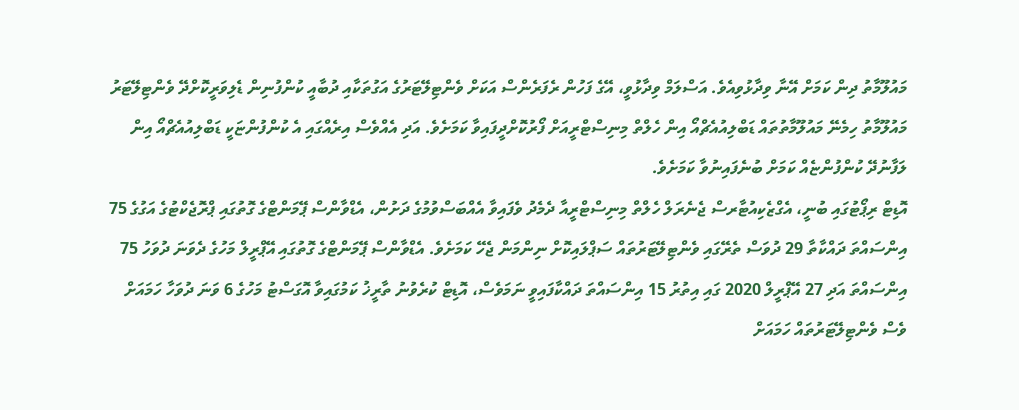މައުލޫމާތު ދިން ކަމަށް އޭނާ ވިދާޅުވިއެވެ. އަސްލަމް ވިދާޅުވީ، އޭގެ ފަހުން ރެފަރެންސް އަކަށް ވެންޓިލޭޓަރުގެ އަގުތަކާއި ދުބާއީ ކުންފުނިން ޑެލިވަރީކޮށްދޭ ވެންޓިލޭޓަރު މައުލޫމާތު ހިމެނޭ މައުލޫމާތުތައް ޑަބްލިއުއެޗްއޯ އިން ހެލްތް މިނިސްޓްރީއަށް ފޯރުކޮށްދީފައިވާ ކަމަށެވެ. އަދި އެއްވެސް އިރެއްގައި އެ ކުންފުންޏަކީ ޑަބްލިއުއެޗްއޯ އިން ލަފާނުދޭ ކުންފުންޏެއް ކަމަށް ބުނެފައިނުވާ ކަމަށެވެ.
އޮޑިޓް ރިޕޯޓުގައި ބުނީ، އެގްޒެކިއުޓާރސް ޖެނެރަލް ހެލްތް މިނިސްޓްރީއާ ދެމެދު ވެފައިވާ އެއްބަސްވުމުގެ ދަށުން، އެޑްވާންސް ޕޭމަންޓްގެ ގޮތުގައި ޕްރޮޖެކްޓުގެ އަގުގެ 75 އިންސައްތަ ދައްކާތާ 29 ދުވަސް ތެރޭގައި ވެންޓިލޭޓަރުތައް ސަޕްލައިކޮށް ނިންމަން ޖެހޭ ކަމަށެވެ. އެޑްވާންސް ޕޭމަންޓްގެ ގޮތުގައި އޭޕްރީލް މަހުގެ ދެވަނަ ދުވަހު 75 އިންސައްތަ އަދި 27 އޭޕްރީލް 2020 ގައި އިތުރު 15 އިންސައްތަ ދައްކާފައިވީ ނަމަވެސް، އޮޑިޓް ކުރެވުނު ތާރީޚު ކަމުގައިވާ އޮގަސްޓު މަހުގެ 6 ވަނަ ދުވަހާ ހަމައަށް ވެސް ވެންޓިލޭޓަރުތައް ހަމައަށް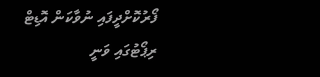ފޯރުކޮށްދީފައި ނުވާކަން އޮޑިޓް ރިޕޯޓުގައި ވަނީ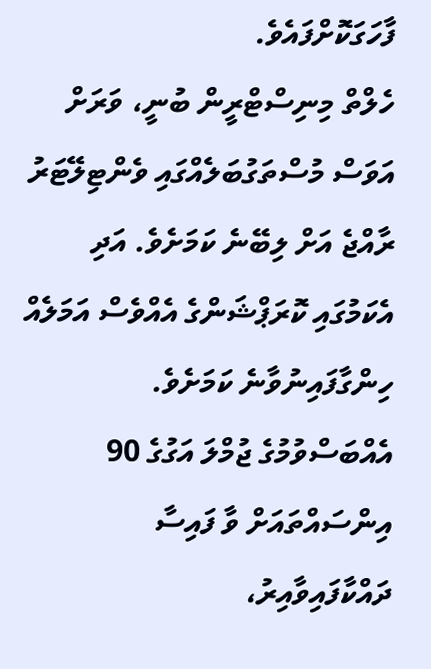ފާހަގަކޮށްފައެވެ.
ހެލްތް މިނިސްޓްރީން ބުނީ، ވަރަށް އަވަސް މުސްތަގުބަލެއްގައި ވެންޓިލޭޓަރު ރާއްޖެ އަށް ލިބޭނެ ކަމަށެވެ. އަދި އެކަމުގައި ކޮރަޕްޝަންގެ އެއްވެސް އަމަލެއް ހިންގާފައިނުވާނެ ކަމަށެވެ.
އެއްބަސްވުމުގެ ޖުމްލަ އަގުގެ 90 އިންސައްތައަށް ވާ ފައިސާ ދައްކާފައިވާއިރު،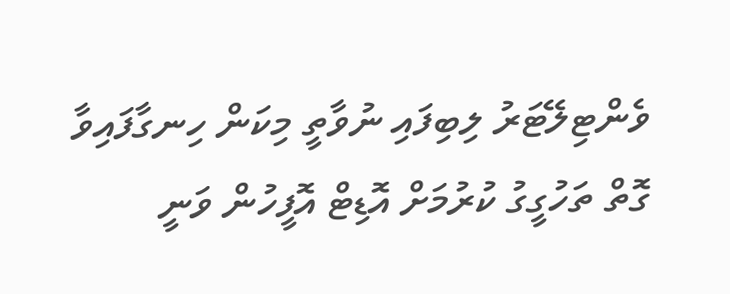ވެންޓިލޭޓަރު ލިބިފައި ނުވާތީ މިކަން ހިނގާފައިވާ ގޮތް ތަހުގީގު ކުރުމަށް އޮޑިޓް އޮފީހުން ވަނީ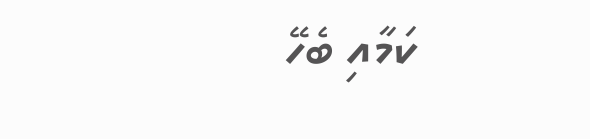ކަމާއި ބެހޭ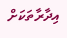އިދާރާތަކަށް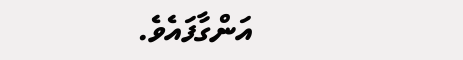އަންގާފައެވެ.